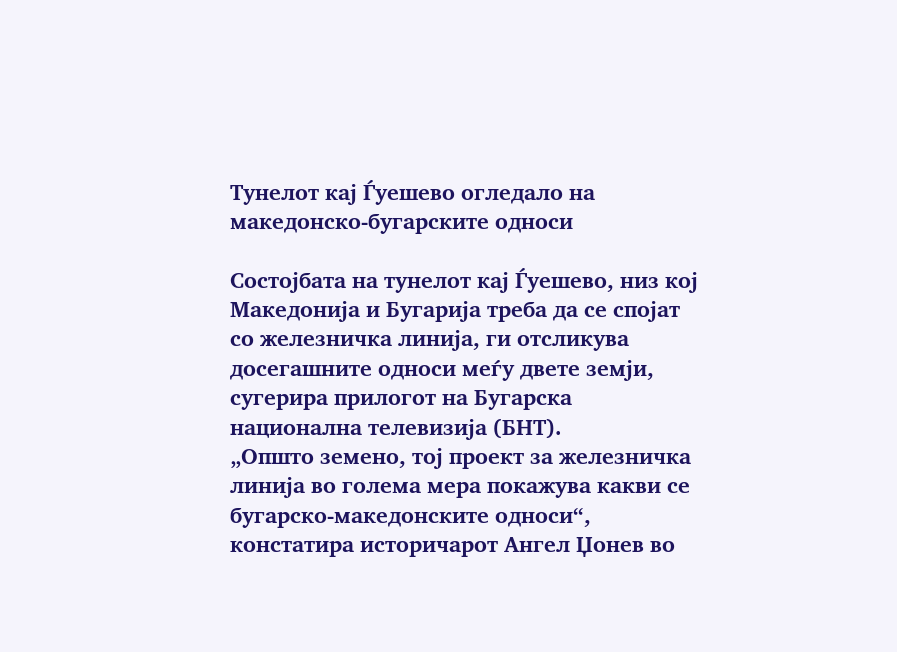Тунелот кај Ѓуешево огледало на македонско-бугарските односи

Состојбата на тунелот кај Ѓуешево, низ кој Македонија и Бугарија треба да се спојат со железничка линија, ги отсликува досегашните односи меѓу двете земји, сугерира прилогот на Бугарска национална телевизија (БНТ).
„Општо земено, тој проект за железничка линија во голема мера покажува какви се бугарско-македонските односи“, констатира историчарот Ангел Џонев во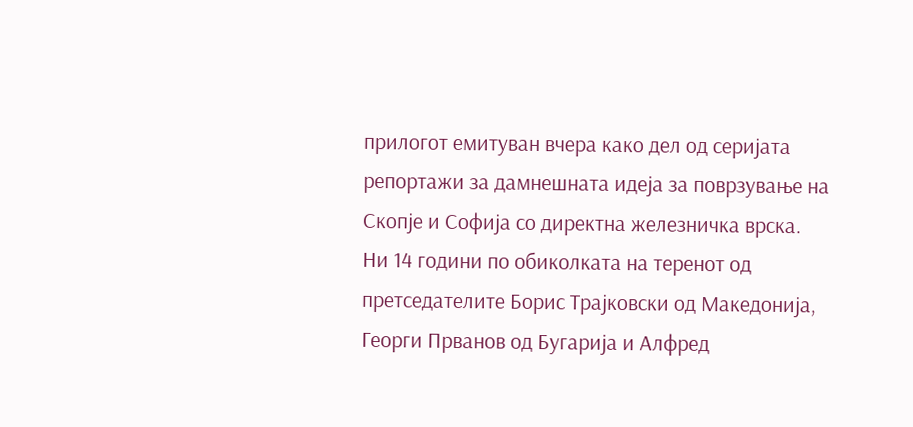прилогот емитуван вчера како дел од серијата репортажи за дамнешната идеја за поврзување на Скопје и Софија со директна железничка врска.
Ни 14 години по обиколката на теренот од претседателите Борис Трајковски од Македонија, Георги Прванов од Бугарија и Алфред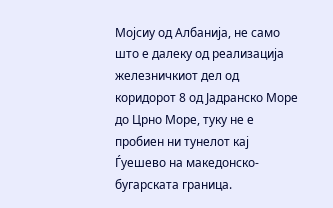Мојсиу од Албанија, не само што е далеку од реализација железничкиот дел од коридорот 8 од Јадранско Море до Црно Море, туку не е пробиен ни тунелот кај Ѓуешево на македонско-бугарската граница.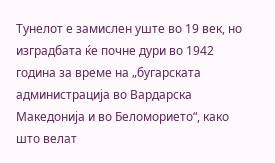Тунелот е замислен уште во 19 век, но изградбата ќе почне дури во 1942 година за време на „бугарската администрација во Вардарска Македонија и во Беломорието“, како што велат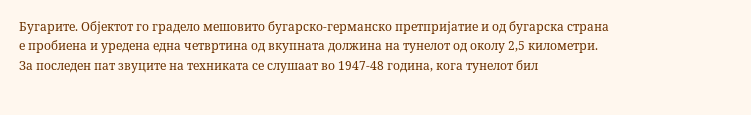Бугарите. Објектот го градело мешовито бугарско-германско претпријатие и од бугарска страна е пробиена и уредена една четвртина од вкупната должина на тунелот од околу 2,5 километри. За последен пат звуците на техниката се слушаат во 1947-48 година, кога тунелот бил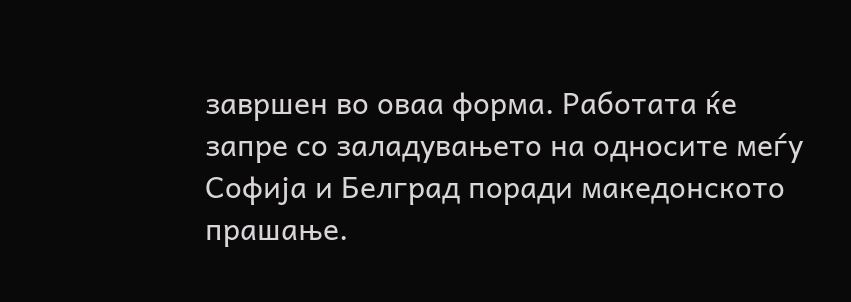завршен во оваа форма. Работата ќе запре со заладувањето на односите меѓу Софија и Белград поради македонското прашање.